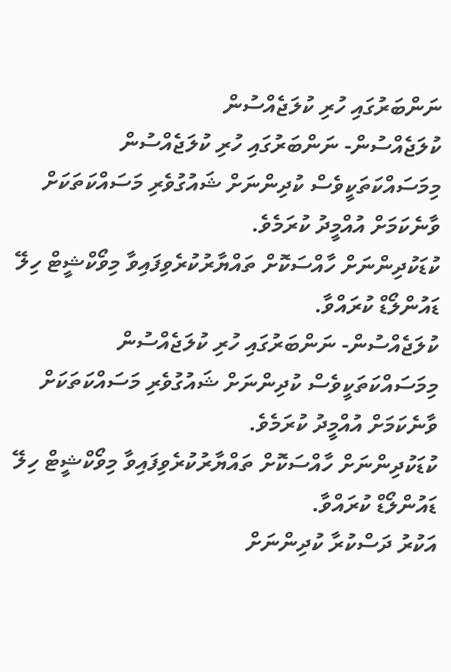ނަންބަރުގައި ހުރި ކުލަޖެއްސުން
ކުލަޖެއްސުން- ނަންބަރުގައި ހުރި ކުލަޖެއްސުން
މިމަސައްކަތަކީވެސް ކުދިންނަށް ޝައުގުވެރި މަސައްކަތަކަށް ވާނެކަމަށް އުއްމީދު ކުރަމެވެ.
ކުޑަކުދިންނަށް ހާއްސަކޮށް ތައްޔާރުކުރެވިފައިވާ މިވޯކްޝީޓް ހިލޭ ޑައުންލޯޑް ކުރައްވާ.
ކުލަޖެއްސުން- ނަންބަރުގައި ހުރި ކުލަޖެއްސުން
މިމަސައްކަތަކީވެސް ކުދިންނަށް ޝައުގުވެރި މަސައްކަތަކަށް ވާނެކަމަށް އުއްމީދު ކުރަމެވެ.
ކުޑަކުދިންނަށް ހާއްސަކޮށް ތައްޔާރުކުރެވިފައިވާ މިވޯކްޝީޓް ހިލޭ ޑައުންލޯޑް ކުރައްވާ.
އަކުރު ދަސްކުރާ ކުދިންނަށް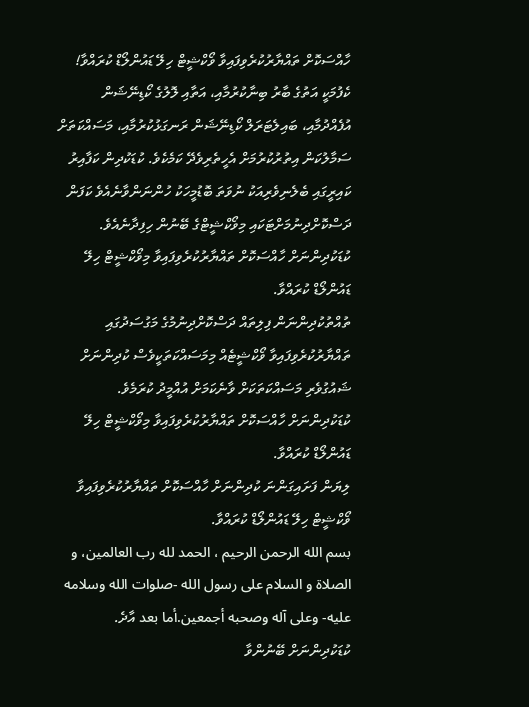ހާއްސަކޮށް ތައްޔާރުކުރެވިފައިވާ ވޯކްޝީޓް ހިލޭ ޑައުންލޯޑް ކުރައްވާ!
ކެފުމަކީ އަތުގެ ބާރު ބިނާކުރުމާއި، އަތާއި ލޮލުގެ ކޯޑިނޭޝަން އުފެއްދުމާއި، ބައިލެޓަރަލް ކޯޑިނޭޝަން ރަނގަޅުކުރުމާއި، މަސައްކަތަށް ސަމާލުކަން އިތުރުކުރުމަށް އެހީތެރިވެދޭ ކަމެކެވެ. ކުޑަކުދިން ކަފާއިރު ކައިރީގައި ބެލެނިވެރިއަކު ނުވަތަ ބޮޑުމީހަކު ހުންނަންވާނެއެވެ ކަފަން ދަސްކޮށްދިނުމަށްޓަކައި މިވޯކްޝީޓްގެ ބޭނުން ހިފިދާނެއެވެ. ކުޑަކުދިންނަށް ހާއްސަކޮށް ތައްޔާރުކުރެވިފައިވާ މިވޯކްޝީޓް ހިލޭ ޑައުންލޯޑް ކުރައްވާ.
ތުއްތުކުދިންނަން ފިލިތައް ދަސްކޮށްދިނުމުގެ މަގުސަދުގައި ތައްޔާރުކުރެވިފައިވާ ވޯކްޝީޓެއް މިމަސައްކަތަކީވެސް ކުދިންނަށް ޝައުގުވެރި މަސައްކަތަކަށް ވާނެކަމަށް އުއްމީދު ކުރަމެވެ. ކުޑަކުދިންނަށް ހާއްސަކޮށް ތައްޔާރުކުރެވިފައިވާ މިވޯކްޝީޓް ހިލޭ ޑައުންލޯޑް ކުރައްވާ.
ލިޔަން ފަށައިގަންނަ ކުދިންނަށް ހާއްސަކޮށް ތައްޔާރުކުރެވިފައިވާ ވޯކްޝީޓް ހިލޭ ޑައުންލޯޑް ކުރައްވާ.
بسم الله الرحمن الرحيم ، الحمد لله رب العالمين، و الصلاة و السلام على رسول الله -صلوات الله وسلامه عليه- وعلى آله وصحبه أجمعين.أما بعد އާދެ. ކުޑަކުދިންނަށް ބޭނުންވާ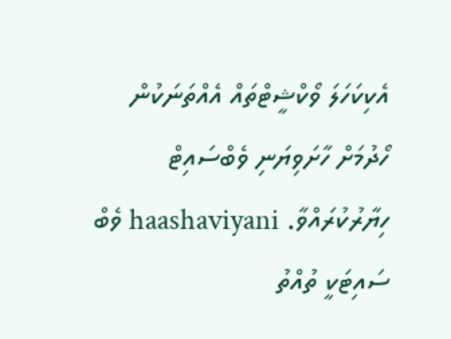އެކިކަހަލަ ވޯކްޝީޓްތައް އެއްތަނަކުން ހޯދުމަށް ހާށަވިޔަނި ވެބްސައިޓް ހިޔާރުކުރައްވާ. haashaviyani ވެބް ސައިޓަކީ ތުއްތު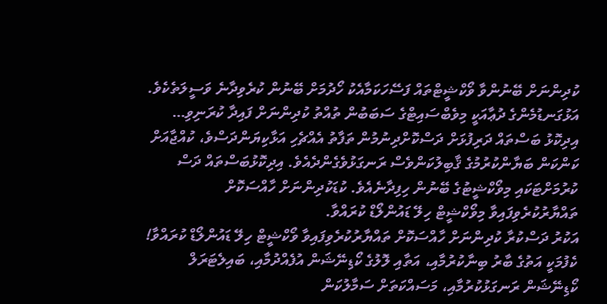ކުދިންނަށް ބޭނުންވާ ވޯކްޝީޓްތައް ފަސޭހަކަމާއެކު ހޯދުމަށް ބޭނުން ކުރެވިދާނެ ވަސީލަތެކެވެ. އަޅުގަނޑުމެންގެ ދުޢާއަކީ މިވެބްސައިޓްގެ ސަބަބުން ތުއްތު ކުދިންނަށް ފައިދާ ކުރަނިވި…
އިދިކޮޅު ބަސްތައް ދަރިފުޅަށް ދަސްކޮށްދިނުމުން ތަފާތު އެއްޗެހި އަޅާކިޔަންދަސްވެ، ކުއްޖާއަށް ކަންކަން ބަޔާންކުރުމުގެ ޤާބިލުކަންވެސް ރަނގަޅުވެގެންދެއެވެ. އިދިކޮޅުބަސްތައް ދަސް ކުރުމަށްޓަކައި މިވޯކްޝީޓުގެ ބޭނުން ހިފިދާނެއެވެ. ކުޑަކުދިންނަށް ހާއްސަކޮށް ތައްޔާރުކުރެވިފައިވާ މިވޯކްޝީޓް ހިލޭ ޑައުންލޯޑް ކުރައްވާ.
އަކުރު ދަސްކުރާ ކުދިންނަށް ހާއްސަކޮށް ތައްޔާރުކުރެވިފައިވާ ވޯކްޝީޓް ހިލޭ ޑައުންލޯޑް ކުރައްވާ!
ކެފުމަކީ އަތުގެ ބާރު ބިނާކުރުމާއި، އަތާއި ލޮލުގެ ކޯޑިނޭޝަން އުފެއްދުމާއި، ބައިލެޓަރަލް ކޯޑިނޭޝަން ރަނގަޅުކުރުމާއި، މަސައްކަތަށް ސަމާލުކަން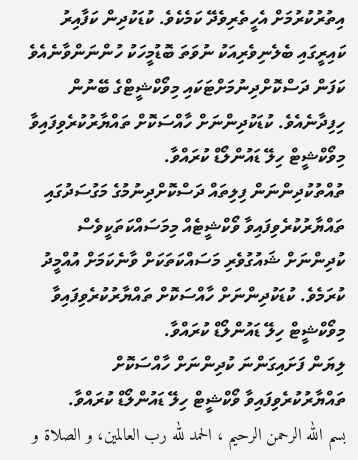އިތުރުކުރުމަށް އެހީތެރިވެދޭ ކަމެކެވެ. ކުޑަކުދިން ކަފާއިރު ކައިރީގައި ބެލެނިވެރިއަކު ނުވަތަ ބޮޑުމީހަކު ހުންނަންވާނެއެވެ ކަފަން ދަސްކޮށްދިނުމަށްޓަކައި މިވޯކްޝީޓްގެ ބޭނުން ހިފިދާނެއެވެ. ކުޑަކުދިންނަށް ހާއްސަކޮށް ތައްޔާރުކުރެވިފައިވާ މިވޯކްޝީޓް ހިލޭ ޑައުންލޯޑް ކުރައްވާ.
ތުއްތުކުދިންނަން ފިލިތައް ދަސްކޮށްދިނުމުގެ މަގުސަދުގައި ތައްޔާރުކުރެވިފައިވާ ވޯކްޝީޓެއް މިމަސައްކަތަކީވެސް ކުދިންނަށް ޝައުގުވެރި މަސައްކަތަކަށް ވާނެކަމަށް އުއްމީދު ކުރަމެވެ. ކުޑަކުދިންނަށް ހާއްސަކޮށް ތައްޔާރުކުރެވިފައިވާ މިވޯކްޝީޓް ހިލޭ ޑައުންލޯޑް ކުރައްވާ.
ލިޔަން ފަށައިގަންނަ ކުދިންނަށް ހާއްސަކޮށް ތައްޔާރުކުރެވިފައިވާ ވޯކްޝީޓް ހިލޭ ޑައުންލޯޑް ކުރައްވާ.
بسم الله الرحمن الرحيم ، الحمد لله رب العالمين، و الصلاة و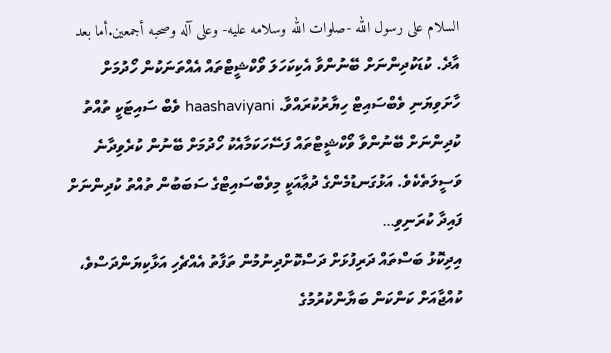السلام على رسول الله -صلوات الله وسلامه عليه- وعلى آله وصحبه أجمعين.أما بعد އާދެ. ކުޑަކުދިންނަށް ބޭނުންވާ އެކިކަހަލަ ވޯކްޝީޓްތައް އެއްތަނަކުން ހޯދުމަށް ހާށަވިޔަނި ވެބްސައިޓް ހިޔާރުކުރައްވާ. haashaviyani ވެބް ސައިޓަކީ ތުއްތު ކުދިންނަށް ބޭނުންވާ ވޯކްޝީޓްތައް ފަސޭހަކަމާއެކު ހޯދުމަށް ބޭނުން ކުރެވިދާނެ ވަސީލަތެކެވެ. އަޅުގަނޑުމެންގެ ދުޢާއަކީ މިވެބްސައިޓްގެ ސަބަބުން ތުއްތު ކުދިންނަށް ފައިދާ ކުރަނިވި…
އިދިކޮޅު ބަސްތައް ދަރިފުޅަށް ދަސްކޮށްދިނުމުން ތަފާތު އެއްޗެހި އަޅާކިޔަންދަސްވެ، ކުއްޖާއަށް ކަންކަން ބަޔާންކުރުމުގެ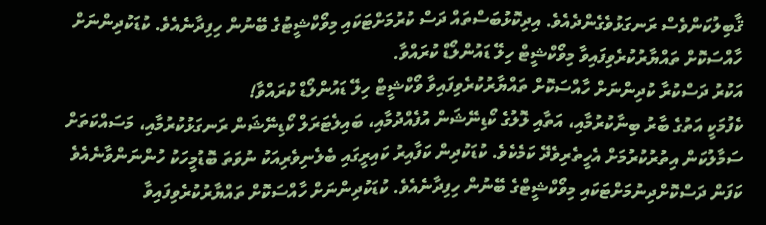ޤާބިލުކަންވެސް ރަނގަޅުވެގެންދެއެވެ. އިދިކޮޅުބަސްތައް ދަސް ކުރުމަށްޓަކައި މިވޯކްޝީޓުގެ ބޭނުން ހިފިދާނެއެވެ. ކުޑަކުދިންނަށް ހާއްސަކޮށް ތައްޔާރުކުރެވިފައިވާ މިވޯކްޝީޓް ހިލޭ ޑައުންލޯޑް ކުރައްވާ.
އަކުރު ދަސްކުރާ ކުދިންނަށް ހާއްސަކޮށް ތައްޔާރުކުރެވިފައިވާ ވޯކްޝީޓް ހިލޭ ޑައުންލޯޑް ކުރައްވާ!
ކެފުމަކީ އަތުގެ ބާރު ބިނާކުރުމާއި، އަތާއި ލޮލުގެ ކޯޑިނޭޝަން އުފެއްދުމާއި، ބައިލެޓަރަލް ކޯޑިނޭޝަން ރަނގަޅުކުރުމާއި، މަސައްކަތަށް ސަމާލުކަން އިތުރުކުރުމަށް އެހީތެރިވެދޭ ކަމެކެވެ. ކުޑަކުދިން ކަފާއިރު ކައިރީގައި ބެލެނިވެރިއަކު ނުވަތަ ބޮޑުމީހަކު ހުންނަންވާނެއެވެ ކަފަން ދަސްކޮށްދިނުމަށްޓަކައި މިވޯކްޝީޓްގެ ބޭނުން ހިފިދާނެއެވެ. ކުޑަކުދިންނަށް ހާއްސަކޮށް ތައްޔާރުކުރެވިފައިވާ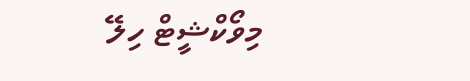މިވޯކްޝީޓް ހިލޭ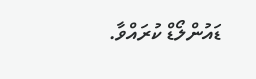ޑައުންލޯޑް ކުރައްވާ.